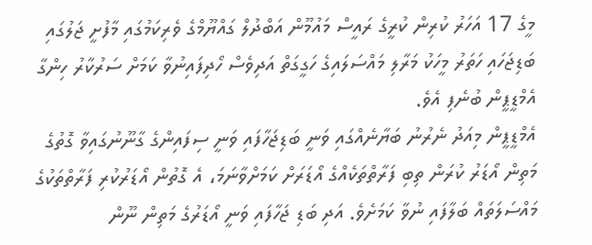މީގެ 17 އަހަރު ކުރިން ކުރީގެ ރައީސް މައުމޫން އަބްދުލް ގައްޔޫމްގެ ވެރިކަމުގައި މާފުށީ ޖަލުގައި ބަޑިޖަހައި ހަތަރު މީހަކު މަރާލި މައްސަލައިގެ ހަގީގަތް އަދިވެސް ހޯދިފައިނުވާ ކަމަށް ސަރުކާރު ހިންގާ އެމްޑީޕީން ބުނެފި އެވެ.
އެމްޑީޕީން މިއަދު ނެރުނު ބަޔާނެއްގައި ވަނީ ބަޑިޖަހާފައި ވަނީ ސިފައިންގެ ގާނޫނުގައިވާ ގޮތުގެ މަތިން އޯޑަރު ކުރަން ތިބި ފަރާތްތަކެއްގެ އޯޑަރަށް ކަމަށްވާނަމަ، އެ ގޮތުން އޯޑަރުކުރި ފަރާތްތަކުގެ މައްސަލަތައް ބަލާފައި ނުވާ ކަމަށެވެ. އަދި ބަޑި ޖަހާފައި ވަނީ އޯޑަރުގެ މަތިން ނޫން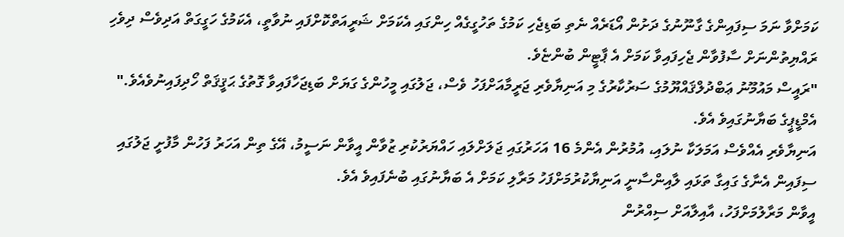ކަމަށްވާ ނަމަ ސިފައިންގެ ގާނޫނުގެ ދަށުން އޯޑަރެއް ނެތި ބަޑިޖެހި ކަމުގެ ތަހުގީގެއް ހިންގައި އެކަމަށް ޝަރީއަތްކޮށްފައި ނުވާތީ، އެކަމުގެ ހަގީގަތް އަދިވެސް ދިވެހި ރައްޔިތުންނަށް ސާފުވާން ޖެހިފައިވާ ކަމަށް އެ ޕާޓީން ބުންޏެވެ.
"ރައީސް މައުމޫނު ޢަބްދުލްޤައްޔޫމުގެ ސަރުކާރުގެ މި އަނިޔާވެރި ޖަރީމާއަށްފަހު ވެސް، ޖަލުގައި މީހުންގެ ގަޔަށް ބަޑިޖަހާފައިވާ ގޮތުގެ ޙަޤީޤަތް ހޯދިފައިނުވެއެވެ." އެމްޑީޕީގެ ބަޔާނުގައިވެ އެވެ.
އަނިޔާވެރި އެއްވެސް އަމަލަކާ ނުލައި، އުމުރުން އެންމެ 16 އަހަރުގައި ޖަލަށްލައި ހައްޔަރުކުރި ޒުވާން އީވާން ނަސީމު، އޭގެ ތިން އަހަރު ފަހުން މާފުށީ ޖަލުގައި ސިފައިން އެނާގެ ގައިގާ ތަޅައި ލާއިންސާނީ އަނިޔާކުރުމަށްފަހު މަރާލި ކަމަށް އެ ބަޔާނުގައި ބުނެފައިވެ އެވެ.
އީވާން މަރާލުމަށްފަހު، އާއިލާއަށް ސިއްރުން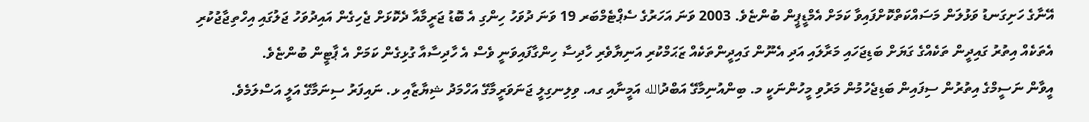އޭނާގެ ހަށިގަނޑު ވަޅުލަން މަސައްކަތްކޮށްފައިވާ ކަމަށް އެމްޑީޕީން ބުންޏެވެ. 2003 ވަނަ އަހަރުގެ ސެޕްޓެމްބަރ 19 ވަނަ ދުވަހު ހިންގި އެ ބޮޑު ޖަރީމާއާ ދެކޮޅަށް ޖެހިގެން އައިދުވަހު ޖަލުގައި އިހްތިޖާޖުކުރި އެތަކެއް އިތުރު ގައިދީން ތަކެއްގެ ގަޔަށް ބަޑިޖަހައި މަރާލައި އަދި އެނޫން ގައިދީންތަކެއް ޒަޙަމްކުރި އަނިޔާވެރި ހާދިސާ ހިންގާފައިވަނީ ވެސް އެ ހާދިސާއާ ގުޅިގެން ކަމަށް އެ ޕާޓީން ބުންޏެވެ.
އީވާން ނަސީމްގެ އިތުރުން ސިފައިން ބަޑިޖެހުމުން މަރުވި މީހުންނަކީ މ. ބިންއުނިމާގޭ އަބްދުالله އަމީނާއި ގއ. ވިލިނގިލީ ޖަނަވަރީމާގޭ އަހްމަދު ޝިޔާޒާއި ޅ. ނައިފަރު ސިނަމާގޭ އަލީ އަސްލަމެވެ.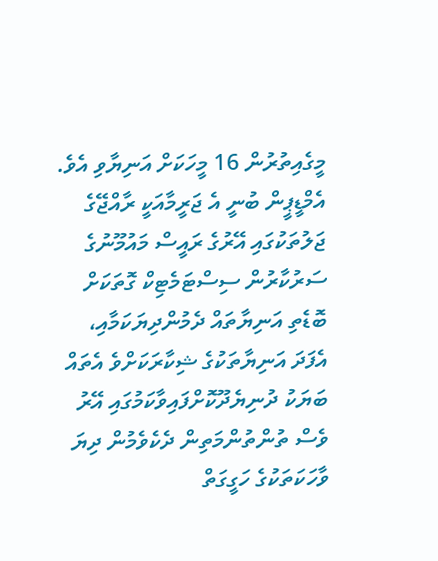މީގެއިތުރުން 16 މީހަކަށް އަނިޔާވި އެވެ.
އެމްޑީޕީން ބުނީ އެ ޖަރީމާއަކީ ރާއްޖޭގެ ޖަލުތަކުގައި އޭރުގެ ރައީސް މައުމޫނުގެ ސަރުކާރުން ސިސްޓަމެޓިކް ގޮތަކަށް ބޮޑެތި އަނިޔާތައް ދެމުންދިޔަކަމާއި، އެފަދަ އަނިޔާތަކުގެ ޝިކާރަކަށްވެ އެތައް ބަޔަކު ދުނިޔެދޫކޮށްފައިވާކަމުގައި އޭރު ވެސް ތުންތުންމަތިން ދެކެވެމުން ދިޔަ ވާހަކަތަކުގެ ހަގީގަތް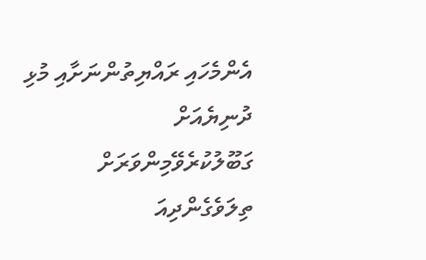އެންމެހައި ރައްޔިތުންނަށާއި މުޅި ދުނިޔެއަށް ގަބޫލުކުރެވޭމިންވަރަށް ތިލަވެގެންދިއަ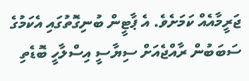ޖަރީމާއެއް ކަމަށެވެ. އެ ޕާޓީން ބުނިގޮތުގައި އެކަމުގެ ސަބަބުން ރާއްޖެއަށް ސިޔާސީ އިސްލާހީ ބޮޑެތި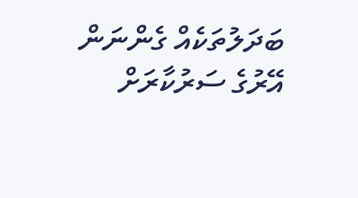ބަދަލުތަކެއް ގެންނަން އޭރުގެ ސަރުކާރަށް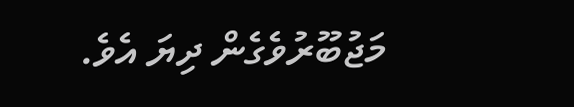މަޖުބޫރުވެގެން ދިޔަ އެވެ.